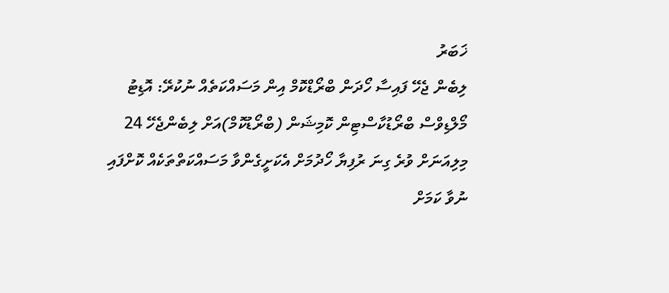ޚަބަރު
ލިބެން ޖެހޭ ފައިސާ ހޯދަން ބްރޯޑްކޮމް އިން މަސައްކަތެއް ނުކުރޭ: އޮޑިޓު
މޯލްޑިވްސް ބްރޯޑުކާސްޓިން ކޮމިޝަން (ބްރޯޑުކޮމް)އަށް ލިބެންޖެހޭ 24 މިލިއަނަށް ވުރެ ގިނަ ރުފިޔާ ހޯދުމަށް އެކަށީގެންވާ މަސައްކަތްތަކެއް ކޮށްފައި ނުވާ ކަމަށް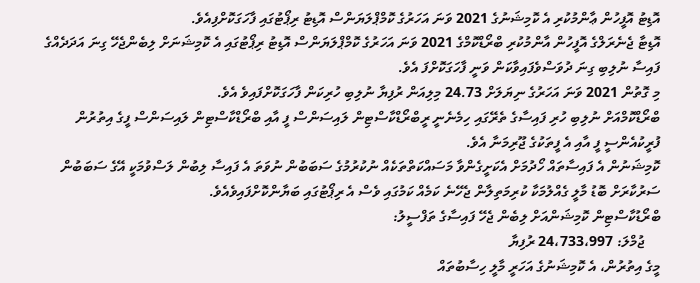އޮޑިޓު އޮފީހުން ޢާންމުކުރި އެ ކޮމިޝަނުގެ 2021 ވަނަ އަހަރުގެ ކޮމްޕްލަޔަންސް އޮޑިޓު ރިޕޯޓުގައި ފާހަގަކޮށްފިއެވެ.
އޮޑިޓާ ޖެނެރަލްގެ އޮފީހުން އާންމުކުރި ބްރޯޑްކޮމްގެ 2021 ވަނަ އަހަރުގެ ކޮމްޕްލަޔަންސް އޮޑިޓު ރިޕޯޓުގައި އެ ކޮމިޝަނަށް ލިބެންޖެހޭ ގިނަ އަދަދެއްގެ ފައިސާ ނުލިބި ގިނަ ދުވަސްވެފައިވާކަން ވަނީ ފާހަގަކޮށްފަ އެވެ.
މި ގޮތުން 2021 ވަނަ އަހަރުގެ ނިޔަލަށް 24.73 މިލިއަން ރުފިޔާ ނުލިބި ހުރިކަން ފާހަގަކޮށްފައިވެ އެވެ.
ބްރޯޑްކޮމްއަށް ނުލިބި ހުރި ފައިސާގެ ތެރޭގައި ހިމެނެނީ ރީބްރޯޑްކާސްޓިން ލައިސަންސް ފީ އާއި ބްރޯޑްކާސްޓިން ލައިސަންސް ފީގެ އިތުރުން ފުރީކުއެންސީ ފީ އާއި އެ ފީތަކުގެ ޖޫރިމަނާ އެވެ.
ކޮމިޝަނުން އެ ފައިސާތައް ހޯދުމަށް އެކަށީގެންވާ މަސައްކަތްތަކެއް ނުކުރުމުގެ ސަބަބުން ނުވަތަ އެ ފައިސާ ލިބުން ލަސްވުމަކީ އޭގެ ސަބަބުން ސަރުކާރަށް ބޮޑު މާލީ ގެއްލުމަކާ ކުރިމަތިލާން ޖެހޭނެ ކަމެއް ކަމުގައި ވެސް އެ ރިޕޯޓުގައި ބަޔާންކޮށްފައިވެއެވެ.
ބްރޯޑުކާސްޓިން ކޮމިޝަންއަށް ލިބެން ޖެހޭ ފައިސާގެ ތަފްސީލު:
    ޖުމްލަ: 24،733،997 ރުފިޔާ
މީގެ އިތުރުން، އެ ކޮމިޝަނުގެ އަހަރީ މާލީ ހިސާބުތައް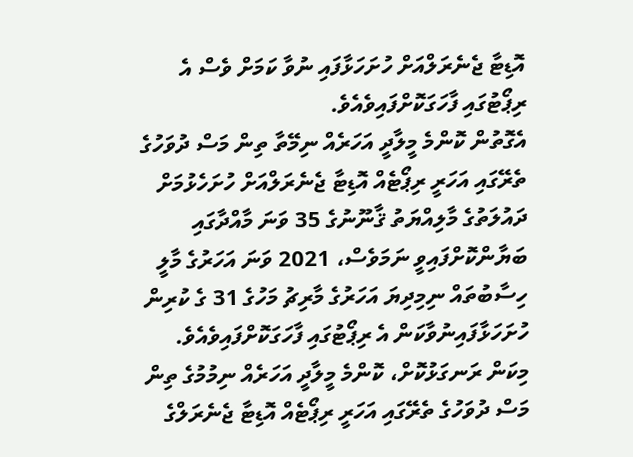އޮޑިޓާ ޖެނެރަލްއަށް ހުށަހަޅާފައި ނުވާ ކަމަށް ވެސް އެ ރިޕޯޓުގައި ފާހަގަކޮށްފައިވެއެވެ.
އެގޮތުން ކޮންމެ މީލާދީ އަހަރެއް ނިމޭތާ ތިން މަސް ދުވަހުގެ ތެރޭގައި އަހަރީ ރިޕޯޓެއް އޮޑިޓާ ޖެނެރަލްއަށް ހުށަހެޅުމަށް ދައުލަތުގެ މާލިއްޔަތު ޤާނޫނުގެ 35 ވަނަ މާއްދާގައި ބަޔާންކޮށްފައިވީ ނަމަވެސް، 2021 ވަނަ އަހަރުގެ މާލީ ހިސާބުތައް ނިމިދިޔަ އަހަރުގެ މާރިޗު މަހުގެ 31 ގެ ކުރިން ހުށަހަޅާފައިނުވާކަން އެ ރިޕޯޓުގައި ފާހަގަކޮށްފައިވެއެވެ.
މިކަން ރަނގަޅުކޮށް، ކޮންމެ މީލާދީ އަހަރެއް ނިމުމުގެ ތިން މަސް ދުވަހުގެ ތެރޭގައި އަހަރީ ރިޕޯޓެއް އޮޑިޓާ ޖެނެރަލްގެ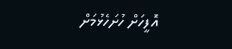އޮފީހަށް ހުށަހެޅުމަށް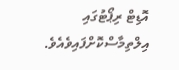އޮޑިޓް ރިޕޯޓުގައި އިލްތިމާސްކޮށްފައިވެއެވެ.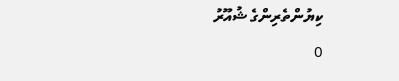ކިޔުންތެރިންގެ ޝުއޫރު
0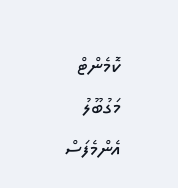ކޮމެންޓް
މަގުބޫލު
އެންމެފަސް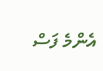އެންމެ ފަސް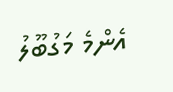އެންމެ މަގުބޫލު